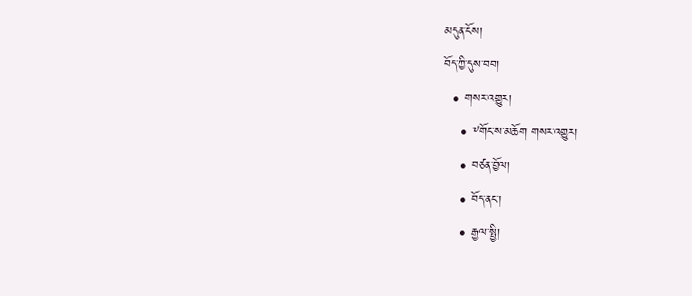མདུན་ངོས།
བོད་ཀྱི་དུས་བབ།
  • གསར་འགྱུར།
    • ༸གོང་ས་མཆོག གསར་འགྱུར།
    • བཙན་བྱོལ།
    • བོད་ནང་།
    • རྒྱལ་སྤྱི།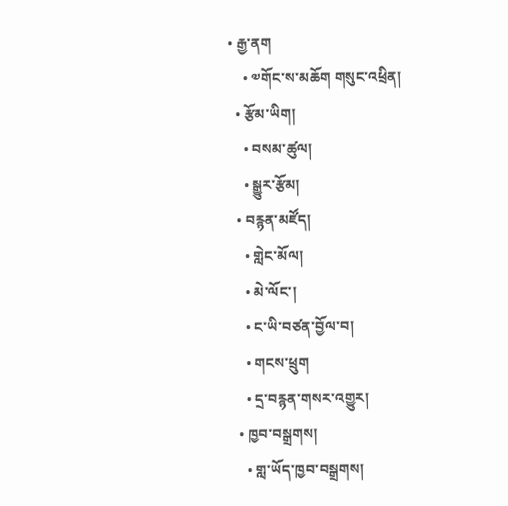• རྒྱ་ནག
    • ༧གོང་ས་མཆོག གསུང་འཕྲིན།
  • རྩོམ་ཡིག།
    • བསམ་ཚུལ།
    • སྒྱུར་རྩོམ།
  • བརྙན་མཛོད།
    • གླེང་མོལ།
    • མེ་ལོང་།
    • ང་ཡི་བཙན་བྱོལ་བ།
    • གངས་ཕྲུག
    • དྲ་བརྙན་གསར་འགྱུར།
  • ཁྱབ་བསྒྲགས།
    • གླ་ཡོད་ཁྱབ་བསྒྲགས།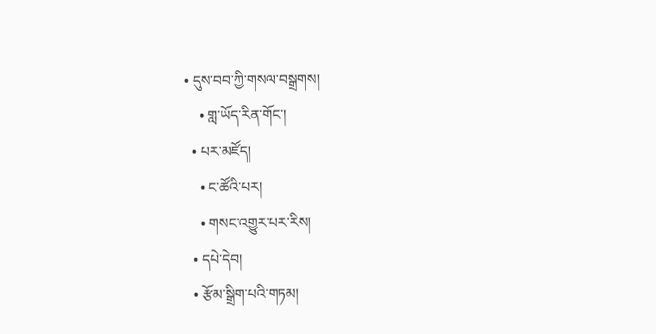• དུས་བབ་ཀྱི་གསལ་བསྒྲགས།
    • གླ་ཡོད་རིན་གོང་།
  • པར་མཛོད།
    • ང་ཚོའི་པར།
    • གསང་འགྱུར་པར་རིས།
  • དཔེ་དེབ།
  • རྩོམ་སྒྲིག་པའི་གཏམ།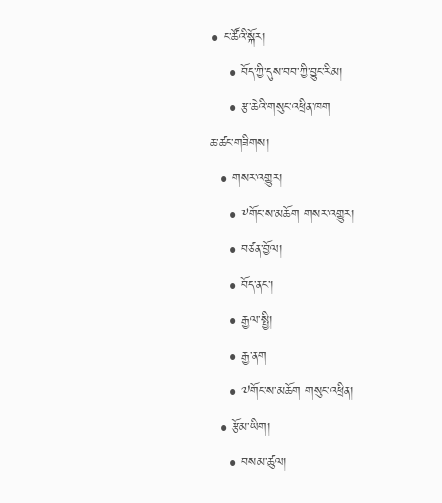• ང་ཚོའི་སྐོར།
    • བོད་ཀྱི་དུས་བབ་ཀྱི་བྱུང་རིམ།
    • རྩ་ཆེའི་གསུང་འཕྲིན་ཁག
ཆ་ཚང་གཟིགས།
  • གསར་འགྱུར།
    • ༸གོང་ས་མཆོག གསར་འགྱུར།
    • བཙན་བྱོལ།
    • བོད་ནང་།
    • རྒྱལ་སྤྱི།
    • རྒྱ་ནག
    • ༧གོང་ས་མཆོག གསུང་འཕྲིན།
  • རྩོམ་ཡིག།
    • བསམ་ཚུལ།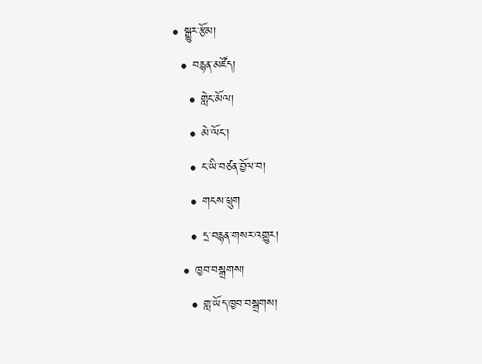• སྒྱུར་རྩོམ།
  • བརྙན་མཛོད།
    • གླེང་མོལ།
    • མེ་ལོང་།
    • ང་ཡི་བཙན་བྱོལ་བ།
    • གངས་ཕྲུག
    • དྲ་བརྙན་གསར་འགྱུར།
  • ཁྱབ་བསྒྲགས།
    • གླ་ཡོད་ཁྱབ་བསྒྲགས།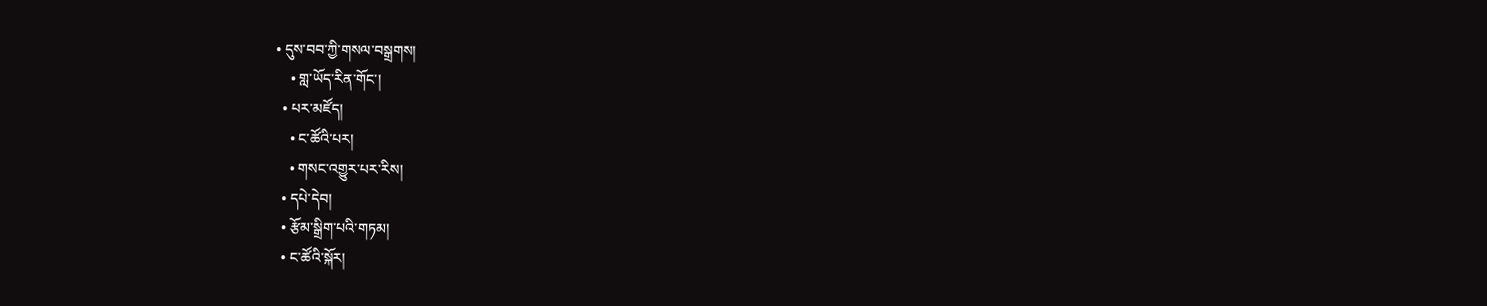• དུས་བབ་ཀྱི་གསལ་བསྒྲགས།
    • གླ་ཡོད་རིན་གོང་།
  • པར་མཛོད།
    • ང་ཚོའི་པར།
    • གསང་འགྱུར་པར་རིས།
  • དཔེ་དེབ།
  • རྩོམ་སྒྲིག་པའི་གཏམ།
  • ང་ཚོའི་སྐོར།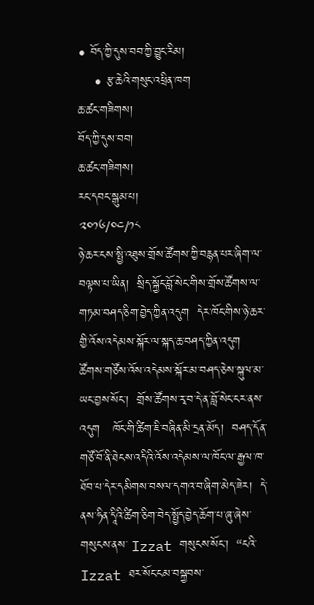• བོད་ཀྱི་དུས་བབ་ཀྱི་བྱུང་རིམ།
    • རྩ་ཆེའི་གསུང་འཕྲིན་ཁག
ཆ་ཚང་གཟིགས།
བོད་ཀྱི་དུས་བབ།
ཆ་ཚང་གཟིགས།
རང་དབང་སྒུམ་པ།
༢༠༡༦/༠༤/༡༨
ཉེ་ཆར་ངས་སྤྱི་འཐུས་གྲོས་ཚོགས་ཀྱི་བརྙན་པར་ཞིག་ལ་བལྟས་པ་ཡིན།  སྲིད་སྐྱོང་བློ་སེང་གིས་གྲོས་ཚོགས་ལ་གཏམ་བཤད་ཅིག་བྱེད་ཀྱིན་འདུག  དེར་ཁོང་གིས་ཉེ་ཆར་གྱི་འོས་འདེམས་སྐོར་ལ་སྐད་ཆ་བཤད་ཀྱིན་འདུག   ཚོགས་གཙོས་འོས་འདེམས་སྐོར་མ་བཤད་ཅེས་སྐུལ་མ་ཡང་བྱས་སོང་།  གྲོས་ཚོགས་རྭ་བ་དེ་ན་བློ་སེང་ངར་ནས་འདུག   ཁོང་གི་ཚིག་ཇི་བཞིན་མི་དྲན་མོད།  བཤད་དོན་གཙོ་བོ་ནི་ཐེངས་འདིའི་འོས་འདེམས་ལ་ཁོང་ལ་རྒྱལ་ཁ་ཐོབ་པ་དེར་དམིགས་བསལ་དགའ་བ་ཞིག་མེད་ཟེར།  དེ་ནས་ཧིན་དཱིའི་ཚིག་ཅིག་བེད་སྤྱོད་བྱེད་ཆོག་པ་ཞུ་ཞེས་གསུངས་ནས་ Izzat གསུངས་སོང་།  “ངའི་Izzat ཐར་སོང་ངམ་བསྐྱབས་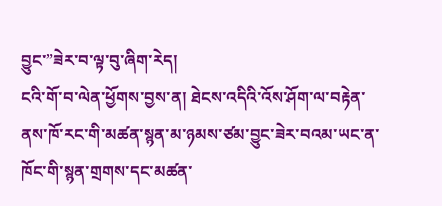བྱུང་”ཟེར་བ་ལྟ་བུ་ཞིག་རེད།
ངའི་གོ་བ་ལེན་ཕྱོགས་བྱས་ན། ཐེངས་འདིའི་འོས་ཤོག་ལ་བརྟེན་ནས་ཁོ་རང་གི་མཚན་སྙན་མ་ཉམས་ཙམ་བྱུང་ཟེར་བའམ་ཡང་ན་ཁོང་གི་སྙན་གྲགས་དང་མཚན་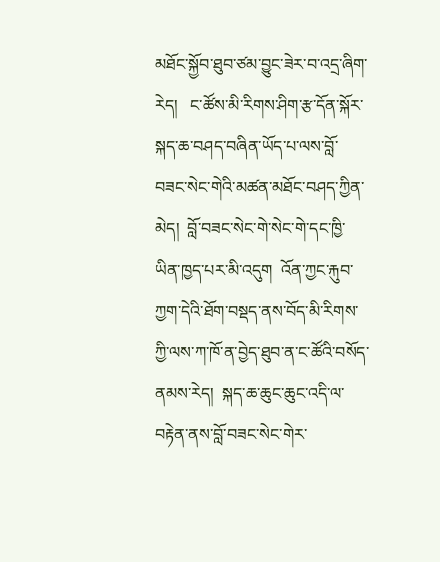མཐོང་སྐྱོབ་ཐུབ་ཙམ་བྱུང་ཟེར་བ་འདྲ་ཞིག་རེད།   ང་ཚོས་མི་རིགས་ཤིག་རྩ་དོན་སྐོར་སྐད་ཆ་བཤད་བཞིན་ཡོད་པ་ལས་བློ་བཟང་སེང་གེའི་མཚན་མཐོང་བཤད་ཀྱིན་མེད།  བློ་བཟང་སེང་གེ་སེང་གེ་དང་ཁྱི་ཡིན་ཁྱད་པར་མི་འདུག  འོན་ཀྱང་རྐུབ་ཀྱག་དེའི་ཐོག་བསྡད་ནས་བོད་མི་རིགས་ཀྱི་ལས་ཀ་ཁོ་ན་བྱེད་ཐུབ་ན་ང་ཚོའི་བསོད་ནམས་རེད།  སྐད་ཆ་ཆུང་ཆུང་འདི་ལ་བརྟེན་ནས་བློ་བཟང་སེང་གེར་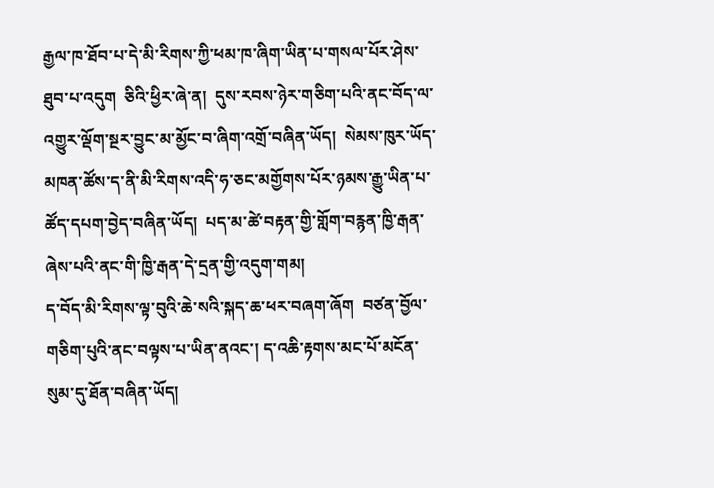རྒྱལ་ཁ་ཐོབ་པ་དེ་མི་རིགས་ཀྱི་ཕམ་ཁ་ཞིག་ཡིན་པ་གསལ་པོར་ཤེས་ཐུབ་པ་འདུག  ཅིའི་ཕྱིར་ཞེ་ན།  དུས་རབས་ཉེར་གཅིག་པའི་ནང་བོད་ལ་འགྱུར་ལྡོག་སྔར་བྱུང་མ་མྱོང་བ་ཞིག་འགྲོ་བཞིན་ཡོད།  སེམས་ཁུར་ཡོད་མཁན་ཚོས་ད་ནི་མི་རིགས་འདི་ཧ་ཅང་མགྱོགས་པོར་ཉམས་རྒྱུ་ཡིན་པ་ཚོད་དཔག་བྱེད་བཞིན་ཡོད།  པད་མ་ཚེ་བརྟན་གྱི་གློག་བརྙན་ཁྱི་རྒན་ཞེས་པའི་ནང་གི་ཁྱི་རྒན་དེ་དྲན་གྱི་འདུག་གམ།
ད་བོད་མི་རིགས་ལྟ་བུའི་ཆེ་སའི་སྐད་ཆ་ཕར་བཞག་ཞོག  བཙན་བྱོལ་གཅིག་པུའི་ནང་བལྟས་པ་ཡིན་ནའང་། ད་འཆི་རྟགས་མང་པོ་མངོན་སུམ་དུ་ཐོན་བཞིན་ཡོད།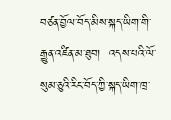བཙན་བྱོལ་བོད་མིས་སྐད་ཡིག་གི་རྒྱུན་འཛིན་མ་ཐུབ།  འདས་པའི་ལོ་སུམ་ཅུའི་རིང་བོད་ཀྱི་སྐད་ཡིག་ཁྲ་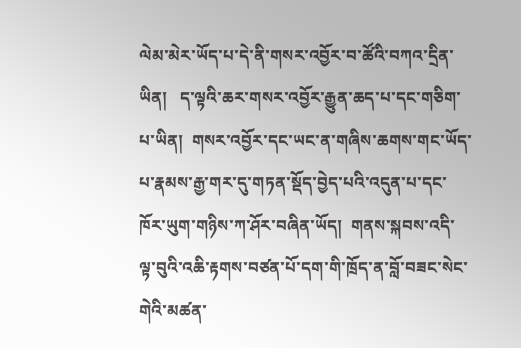ལེམ་མེར་ཡོད་པ་དེ་ནི་གསར་འབྱོར་བ་ཚོའི་བཀའ་དྲིན་ཡིན།   ད་ལྟའི་ཆར་གསར་འབྱོར་རྒྱུན་ཆད་པ་དང་གཅིག་པ་ཡིན།  གསར་འབྱོར་དང་ཡང་ན་གཞིས་ཆགས་གང་ཡོད་པ་རྣམས་རྒྱ་གར་དུ་གཏན་སྡོད་བྱེད་པའི་འདུན་པ་དང་ཁོར་ཡུག་གཉིས་ཀ་ཤོར་བཞིན་ཡོད།  གནས་སྐབས་འདི་ལྟ་བུའི་འཆི་རྟགས་བཙན་པོ་དག་གི་ཁྲོད་ན་བློ་བཟང་སེང་གེའི་མཚན་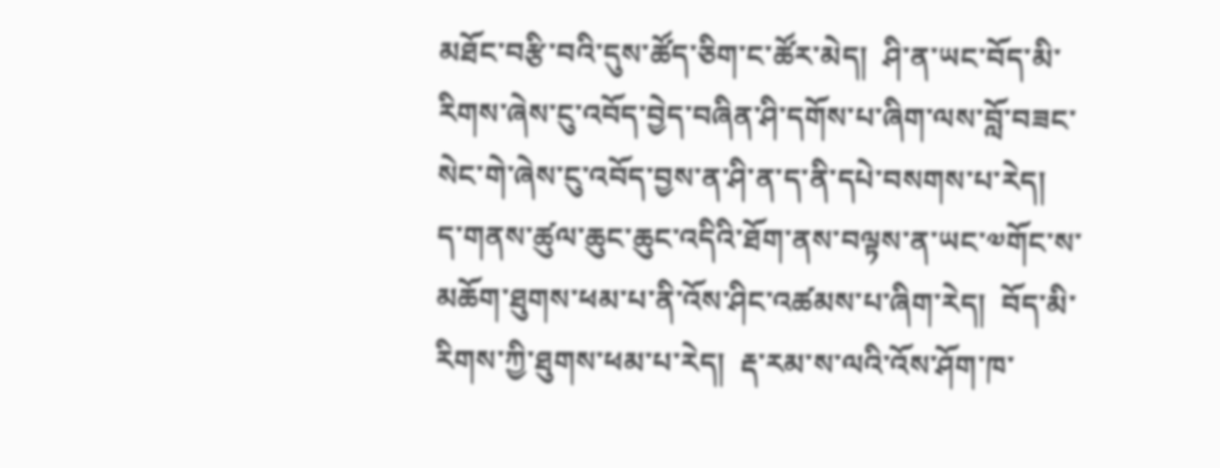མཐོང་བརྩི་བའི་དུས་ཚོད་ཅིག་ང་ཚོར་མེད།  ཤི་ན་ཡང་བོད་མི་རིགས་ཞེས་ངུ་འབོད་བྱེད་བཞིན་ཤི་དགོས་པ་ཞིག་ལས་བློ་བཟང་སེང་གེ་ཞེས་ངུ་འབོད་བྱས་ན་ཤི་ན་ད་ནི་དཔེ་བསགས་པ་རེད།
ད་གནས་ཚུལ་ཆུང་ཆུང་འདིའི་ཐོག་ནས་བལྟས་ན་ཡང་༧གོང་ས་མཆོག་ཐུགས་ཕམ་པ་ནི་འོས་ཤིང་འཚམས་པ་ཞིག་རེད།  བོད་མི་རིགས་ཀྱི་ཐུགས་ཕམ་པ་རེད།  རྡ་རམ་ས་ལའི་འོས་ཤོག་ཁ་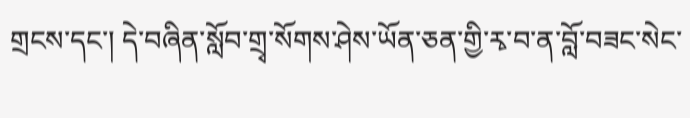གྲངས་དང་། དེ་བཞིན་སློབ་གྲྭ་སོགས་ཤེས་ཡོན་ཅན་གྱི་རྭ་བ་ན་བློ་བཟང་སེང་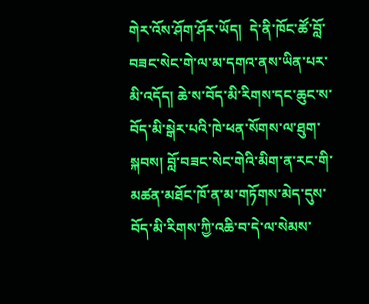གེར་འོས་ཤོག་ཤོར་ཡོད།  དེ་ནི་ཁོང་ཚོ་བློ་བཟང་སེང་གེ་ལ་མ་དགའ་ནས་ཡིན་པར་མི་འདོད། ཆེ་ས་བོད་མི་རིགས་དང་ཆུང་ས་བོད་མི་སྒེར་པའི་ཁེ་ཕན་སོགས་ལ་ཐུག་སྐབས། བློ་བཟང་སེང་གེའི་མིག་ན་རང་གི་མཚན་མཐོང་ཁོ་ན་མ་གཏོགས་མེད་དུས་བོད་མི་རིགས་ཀྱི་འཆི་བ་དེ་ལ་སེམས་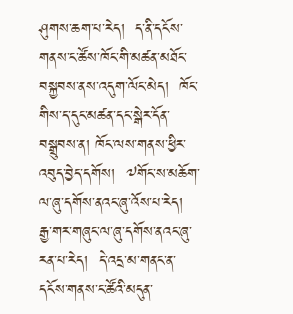ཤུགས་ཆག་པ་རེད།  ད་ནི་དངོས་གནས་ང་ཚོས་ཁོང་གི་མཚན་མཐོང་བསྐྱབས་ནས་འདུག་ལོང་མེད།  ཁོང་གིས་ད་དུང་མཚན་དང་སྒེར་དོན་བསྒྲུབས་ན། ཁོང་ལས་གནས་ཕྱིར་འབུད་བྱེད་དགོས།  ༧གོང་ས་མཆོག་ལ་ཞུ་དགོས་ནའང་ཞུ་འོས་པ་རེད།  རྒྱ་གར་གཞུང་ལ་ཞུ་དགོས་ནའང་ཞུ་རན་པ་རེད།  དེ་འདྲ་མ་གནང་ན་དངོས་གནས་ང་ཚོའི་མདུན་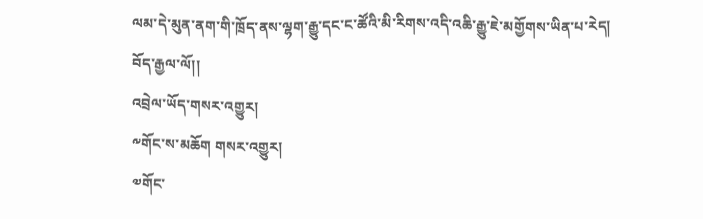ལམ་དེ་མུན་ནག་གི་ཁྲོད་ནས་ལྷག་རྒྱུ་དང་ང་ཚོའི་མི་རིགས་འདི་འཆི་རྒྱུ་ཇེ་མགྱོགས་ཡིན་པ་རེད།  བོད་རྒྱལ་ལོ།།
འབྲེལ་ཡོད་གསར་འགྱུར།
༸གོང་ས་མཆོག གསར་འགྱུར།
༧གོང་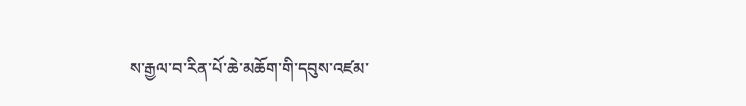ས་རྒྱལ་བ་རིན་པོ་ཆེ་མཆོག་གི་དབུས་འཛམ་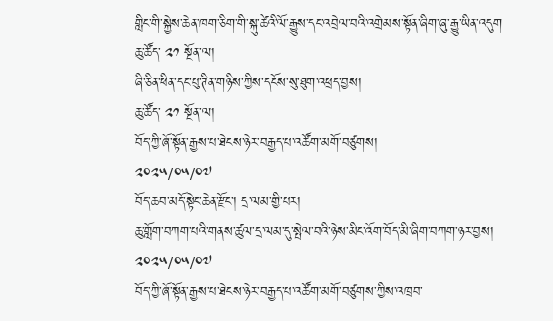གླིང་གི་སྐྱེས་ཆེན་ཁག་ཅིག་གི་སྐུ་ཚེའི་ལོ་རྒྱུས་དང་འབྲེལ་བའི་འགྲེམས་སྟོན་ཞིག་ཞུ་རྒྱུ་ཡིན་འདུག
ཆུ་ཚོད་ ༢༡ སྔོན་ལ།
ཞི་ཅིན་ཕིན་དང་པུ་ཊིན་གཉིས་ཀྱིས་དངོས་སུ་ཐུག་འཕྲད་བྱས།
ཆུ་ཚོད་ ༢༡ སྔོན་ལ།
བོད་ཀྱི་ཞོ་སྟོན་རྒྱས་པ་ཐེངས་ཉེར་བརྒྱད་པ་འཚོག་མགོ་བཙུགས།
༢༠༢༥/༠༥/༠༧
བོད་ཆབ་མདོ་སྟེང་ཆེན་རྫོང་། དྲ་ལམ་གྱི་པར།
ཆུ་གློག་བཀག་པའི་གནས་ཚུལ་དྲ་ལམ་དུ་སྤེལ་བའི་ཉེས་མིང་འོག་བོད་མི་ཞིག་བཀག་ཉར་བྱས།
༢༠༢༥/༠༥/༠༧
བོད་ཀྱི་ཞོ་སྟོན་རྒྱས་པ་ཐེངས་ཉེར་བརྒྱད་པ་འཚོག་མགོ་བཙུགས་ཀྱིས་འཁྲབ་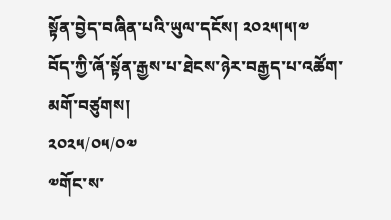སྟོན་བྱེད་བཞིན་པའི་ཡུལ་དངོས། ༢༠༢༥།༥།༧
བོད་ཀྱི་ཞོ་སྟོན་རྒྱས་པ་ཐེངས་ཉེར་བརྒྱད་པ་འཚོག་མགོ་བཙུགས།
༢༠༢༥/༠༥/༠༧
༧གོང་ས་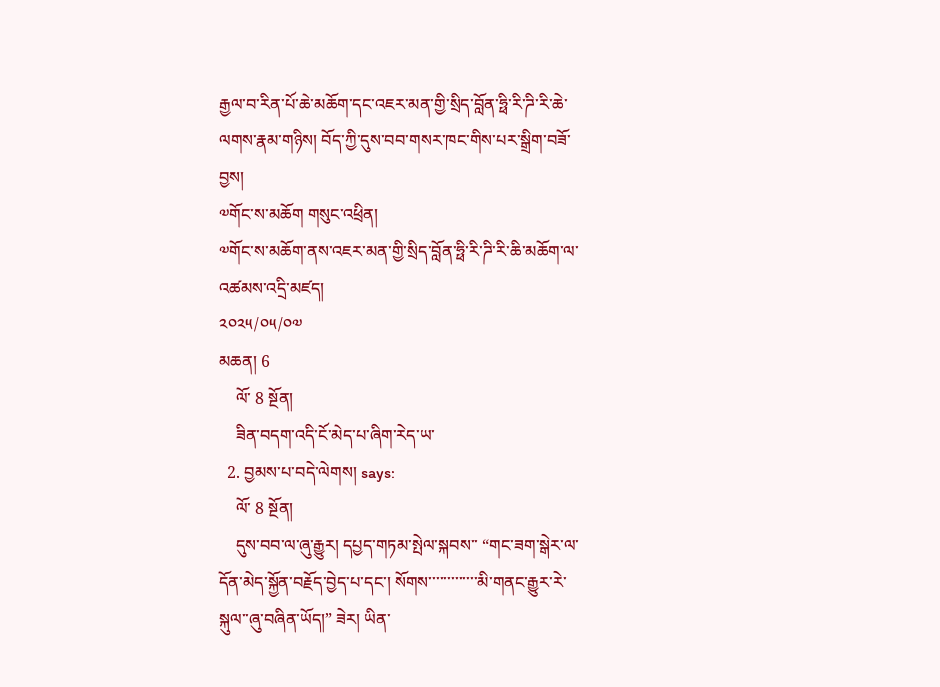རྒྱལ་བ་རིན་པོ་ཆེ་མཆོག་དང་འཇར་མན་གྱི་སྲིད་བློན་ཧྥི་རི་ཌི་རི་ཆེ་ལགས་རྣམ་གཉིས། བོད་ཀྱི་དུས་བབ་གསར་ཁང་གིས་པར་སྒྲིག་བཟོ་བྱས།
༧གོང་ས་མཆོག གསུང་འཕྲིན།
༧གོང་ས་མཆོག་ནས་འཇར་མན་གྱི་སྲིད་བློན་ཧྥི་རི་ཌི་རི་ཆི་མཆོག་ལ་འཚམས་འདྲི་མཛད།
༢༠༢༥/༠༥/༠༧
མཆན། 6
    ལོ་ 8 སྔོན།
    ཟིན་བདག་འདི་ངོ་མེད་པ་ཞིག་རེད་ཡ་
  2. བྱམས་པ་བདེ་ལེགས། says:
    ལོ་ 8 སྔོན།
    དུས་བབ་ལ་ཞུ་རྒྱུར། དཔྱད་གཏམ་སྤེལ་སྐབས་་ “གང་ཟག་སྒེར་ལ་དོན་མེད་སྐྱོན་བརྗོད་བྱེད་པ་དང་། སོགས་་་་་་་་་་་་་མི་གནང་རྒྱུར་རེ་སྐུལ་་ཞུ་བཞིན་ཡོད།” ཟེར། ཡིན་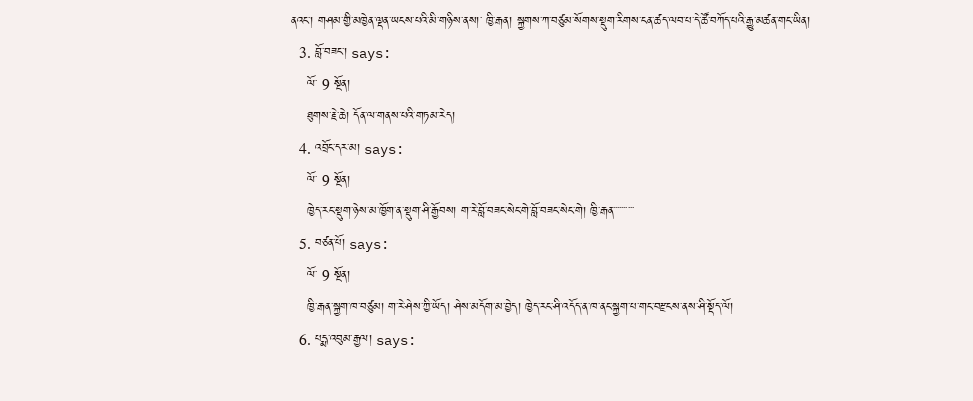ནའང་། གཤམ་གྱི་མཁྱེན་ལྡན་ཡངས་པའི་མི་གཉིས་ནས།་ ཁྱི་རྒན། སྐྱགས་ཀ་བཙུམ་སོགས་སྡུག་རིགས་ངན་ཚད་ལབ་པ་དེ་ཚོ་བཀོད་པའི་རྒྱུ་མཚན་གང་ཡིན།
  3. བློ་བཟང་། says:
    ལོ་ 9 སྔོན།
    ཐུགས་རྗེ་ཆེ། དོན་ལ་གནས་པའི་གཏམ་རེད།
  4. འབྲོང་དར་མ། says:
    ལོ་ 9 སྔོན།
    ཁྱེད་རང་སྡུག་ཉེས་མ་ཁྱོག་ན་སྡུག་ཤི་རྒྱོབས། ག་རེ་བློ་བཟང་སེང་གེ་བློ་བཟང་སེང་གེ། ཁྱི་རྒན་་་་་་་་་་
  5. བཙན་པོ། says:
    ལོ་ 9 སྔོན།
    ཁྱི་རྒན་སྐྱག་ཁ་བཙུམ། ག་རེ་ཤེས་ཀྱི་ཡོད། ཤེས་མདོག་མ་བྱེད། ཁྱེད་རང་ཤི་འདོད་ན་ཁ་ནང་སྐྱག་པ་གང་བརྫངས་ནས་ཤི་སྡོད་ལོ།
  6. པདྨ་འབུམ་རྒྱལ། says: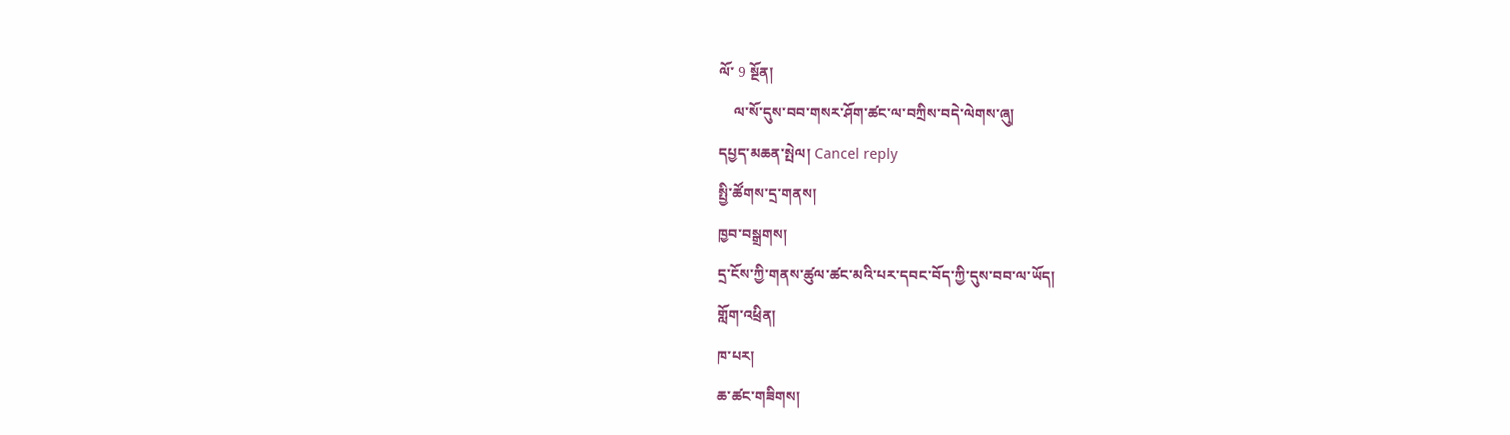ལོ་ 9 སྔོན།
    ལ་སོ་དུས་བབ་གསར་ཤོག་ཚང་ལ་བཀྲིས་བདེ་ལེགས་ཞུ།
དཔྱད་མཆན་སྤེལ། Cancel reply
སྤྱི་ཚོགས་དྲ་གནས།
ཁྱབ་བསྒྲགས།
དྲ་ངོས་ཀྱི་གནས་ཚུལ་ཚང་མའི་པར་དབང་བོད་ཀྱི་དུས་བབ་ལ་ཡོད།
གློག་འཕྲིན།
ཁ་པར།
ཆ་ཚང་གཟིགས།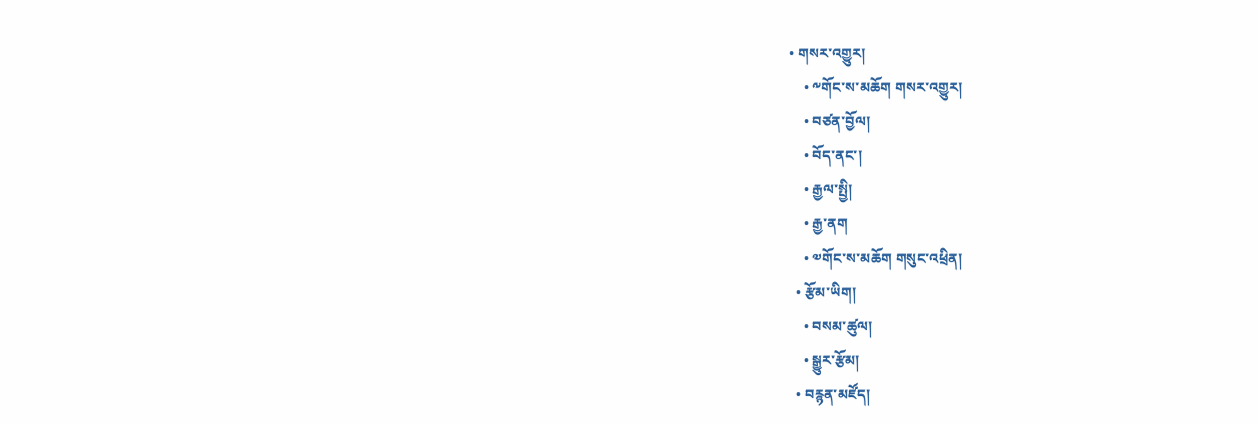• གསར་འགྱུར།
    • ༸གོང་ས་མཆོག གསར་འགྱུར།
    • བཙན་བྱོལ།
    • བོད་ནང་།
    • རྒྱལ་སྤྱི།
    • རྒྱ་ནག
    • ༧གོང་ས་མཆོག གསུང་འཕྲིན།
  • རྩོམ་ཡིག།
    • བསམ་ཚུལ།
    • སྒྱུར་རྩོམ།
  • བརྙན་མཛོད།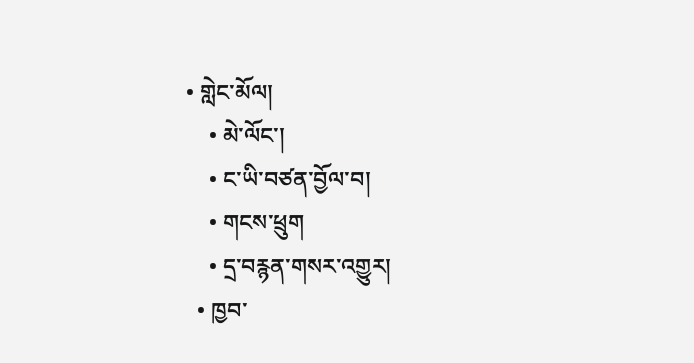• གླེང་མོལ།
    • མེ་ལོང་།
    • ང་ཡི་བཙན་བྱོལ་བ།
    • གངས་ཕྲུག
    • དྲ་བརྙན་གསར་འགྱུར།
  • ཁྱབ་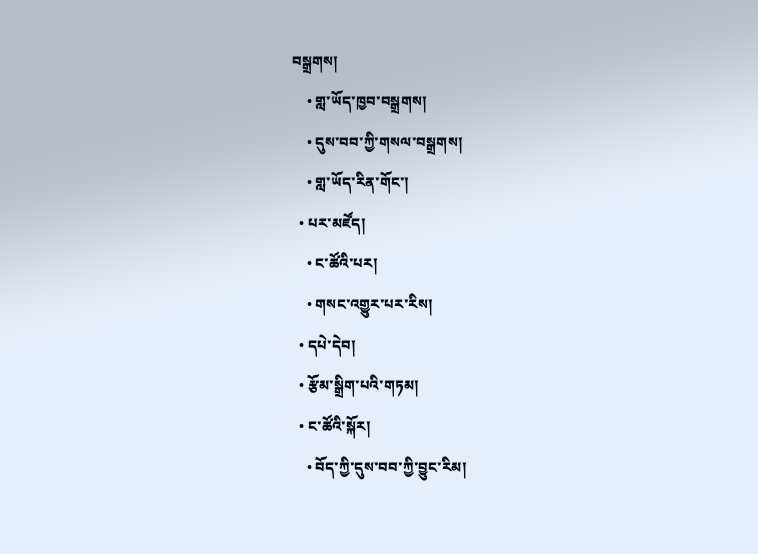བསྒྲགས།
    • གླ་ཡོད་ཁྱབ་བསྒྲགས།
    • དུས་བབ་ཀྱི་གསལ་བསྒྲགས།
    • གླ་ཡོད་རིན་གོང་།
  • པར་མཛོད།
    • ང་ཚོའི་པར།
    • གསང་འགྱུར་པར་རིས།
  • དཔེ་དེབ།
  • རྩོམ་སྒྲིག་པའི་གཏམ།
  • ང་ཚོའི་སྐོར།
    • བོད་ཀྱི་དུས་བབ་ཀྱི་བྱུང་རིམ།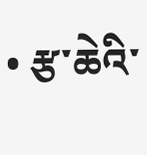• རྩ་ཆེའི་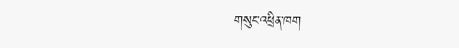གསུང་འཕྲིན་ཁག